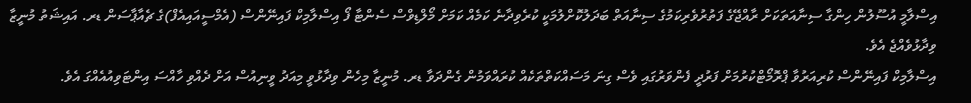އިސްލާމީ އުސޫލުން ހިންގާ ސިނާއަތަކަށް ރާއްޖޭގެ ފަތުރުވެރިކަމުގެ ސިނާއަތް ބަދަލުކޮށްލުމަކީ ކުރެވިދާނެ ކަމެއް ކަމަށް މޯލްޑިވްސް ސެންޓާ ފޯ އިސްލާމިކް ފައިނޭންސް (އެމްސީއައިއެފް)ގެ ޗެއާޕާސަން ޑރ. އައިޝަތު މުނީޒާ ވިދާޅުވެއްޖެ އެވެ.
އިސްލާމިކް ފައިނޭންސް ކުރިއަރުވާ ޕްރޮމޯޓްކުރުމަށް ފަރުދީ ފެންވަރުގައި ވެސް ގިނަ މަސައްކަތްތަކެއް ކުރައްވަމުން ގެންދަވާ ޑރ. މުނީޒާ މިހެން ވިދާޅުވީ މިއަދު ވީނިއުސް އަށް ދެއްވި ހާއްސަ އިންޓަވިއުއެއްގަ އެވެ.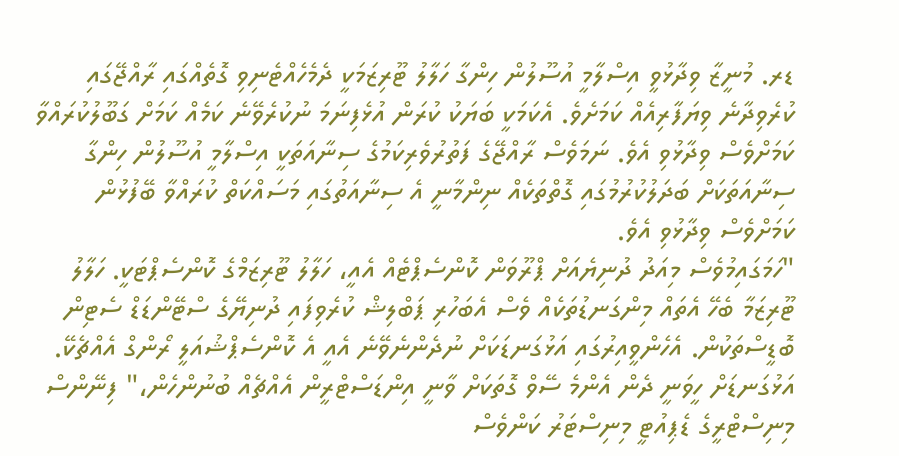ޑރ. މުނީޒާ ވިދާޅުވީ އިސްލާމީ އުސޫލުން ހިންގާ ހަލާލު ޓޫރިޒަމަކީ ދެމެހެއްޓެނިވި ގޮތެއްގައި ރާއްޖޭގައި ކުރެވިދާނެ ވިޔަފާރިއެއް ކަމަށެވެ. އެކަމަކީ ބަޔަކު ކުރަން އުޅެފިނަމަ ނުކުރެވޭނެ ކަމެއް ކަމަށް ގަބޫލުކުރައްވާ ކަމަށްވެސް ވިދާޅުވި އެވެ. ނަމަވެސް ރާއްޖޭގެ ފަތުރުވެރިކަމުގެ ސިނާއަތަކީ އިސްލާމީ އުސޫލުން ހިންގާ ސިނާއަތަކަށް ބަދަލުކުރުމުގައި ގޮތްތަކެއް ނިންމާނީ އެ ސިނާއަތުގައި މަސައްކަތް ކުރައްވާ ބޭފުޅުން ކަމަށްވެސް ވިދާޅުވި އެވެ.
"ހަމަގައިމުވެސް މިއަދު ދުނިޔެއަށް ޕްރޫވަން ކޮންސެޕްޓެއް އެއީ، ހަލާލު ޓޫރިޒަމްގެ ކޮންސެޕްޓަކީ. ހަލާލު ޓޫރިޒަމާ ބެހޭ އެތައް މިންގަނޑުތަކެއް ވެސް އެބަހުރި ޕަބްލިޝް ކުރެވިފައި ދުނިޔޭގެ ސްޓޭންޑަޑް ސެޓިން ބޮޑީސްތަކުން. އެހެންވީއިރުގައި އަޅުގަނޑަކަށް ނުދެންނެވޭނެ އެއީ އެ ކޮންސެޕްޝުއަލީ ރޯންގް އެއްޗެކޭ. އަޅުގަނޑަށް ހީވަނީ ދެން އެންމެ ސޭވް ގޮތަކަށް ވާނީ އިންޑަސްޓްރީން އެއްޗެއް ބުނުންހެން،" ފިނޭންސް މިނިސްޓްރީގެ ޑެޕިއުޓީ މިނިސްޓަރު ކަންވެސް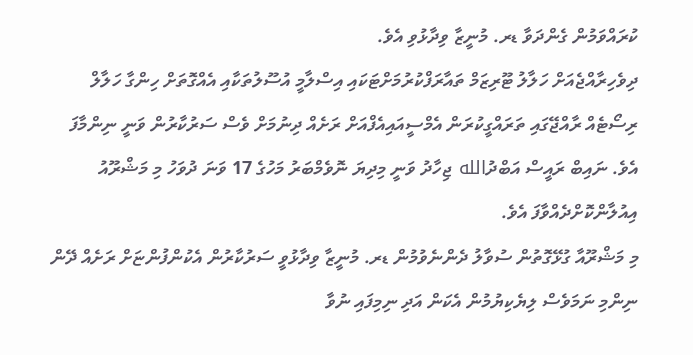ކުރައްވަމުން ގެންދަވާ ޑރ. މުނީޒާ ވިދާޅުވި އެވެ.
ދިވެހިރާއްޖެއަށް ހަލާލު ޓޫރިޒަމް ތައާރަފްކުރުމަށްޓަކައި އިސްލާމީ އުސޫލުތަކާއި އެއްގޮތަށް ހިންގާ ހަލާލް ރިސޯޓެއް ރާއްޖޭގައި ތަރައްގީކުރަން އެމްސީއައިއެފްއަށް ރަށެއް ދިނުމަށް ވެސް ސަރުކާރުން ވަނީ ނިންމާފަ އެވެ. ނައިބް ރައީސް އަބްދުالله ޖިހާދު ވަނީ މިދިޔަ ނޮވެމްބަރު މަހުގެ 17 ވަނަ ދުވަހު މި މަޝްރޫއު އިއުލާންކޮށްދެއްވާފަ އެވެ.
މި މަޝްރޫއާ ގުޅޭގޮތުން ސުވާލު ދެންނެވުމުން ޑރ. މުނީޒާ ވިދާޅުވީ ސަރުކާރުން އެކުންފުންޏަށް ރަށެއް ދޭން ނިންމި ނަމަވެސް ލިޔެކިޔުމުން އެކަން އަދި ނިމިފައި ނުވާ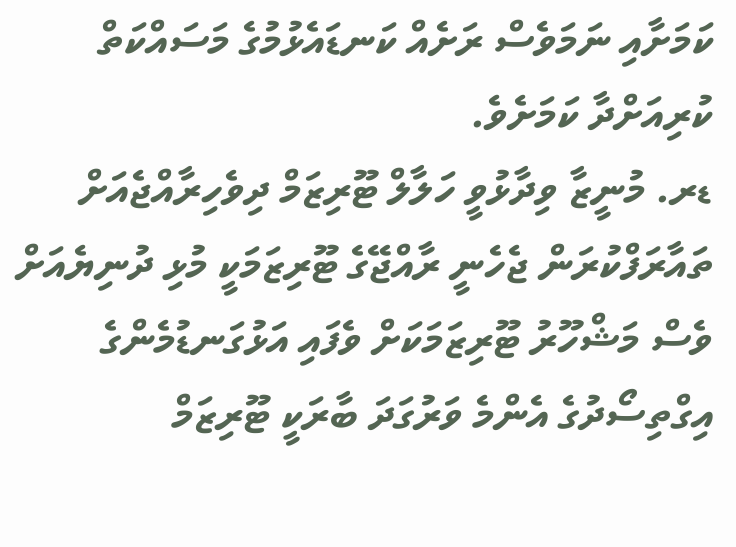ކަމަށާއި ނަމަވެސް ރަށެއް ކަނޑައެޅުމުގެ މަސައްކަތް ކުރިއަށްދާ ކަމަށެވެ.
ޑރ. މުނީޒާ ވިދާޅުވީ ހަލާލް ޓޫރިޒަމް ދިވެހިރާއްޖެއަށް ތައާރަފްކުރަން ޖެހެނީ ރާއްޖޭގެ ޓޫރިޒަމަކީ މުޅި ދުނިޔެއަށް ވެސް މަޝްހޫރު ޓޫރިޒަމަކަށް ވެފައި އަޅުގަނޑުމެންގެ އިގްތިސޯދުގެ އެންމެ ވަރުގަދަ ބާރަކީ ޓޫރިޒަމް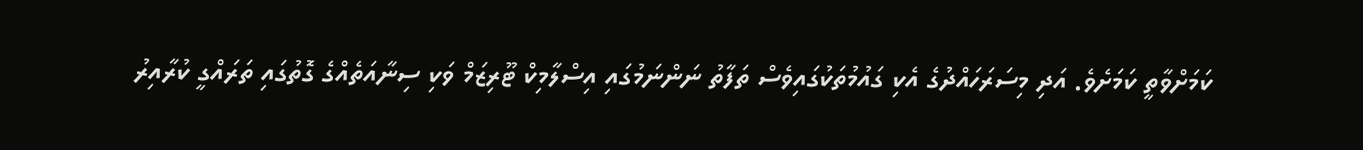ކަމަށްވާތީ ކަމަށެވެ. އަދި މިސަރަހައްދުގެ އެކި ގައުމުތަކުގައިވެސް ތަފާތު ނަންނަމުގައި އިސްލާމިކް ޓޫރިޒަމް ވަކި ސިނާއަތެއްގެ ގޮތުގައި ތަރައްގީ ކުރާއިރު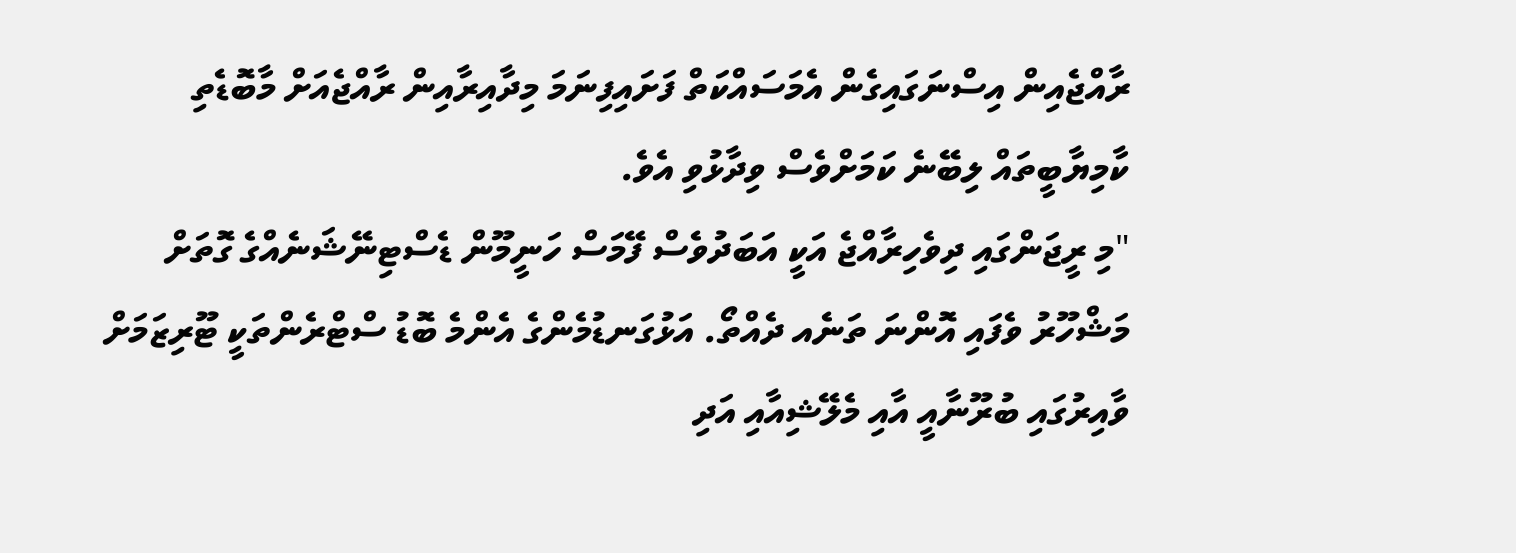ރާއްޖެއިން އިސްނަގައިގެން އެމަސައްކަތް ފަށައިފިނަމަ މިދާއިރާއިން ރާއްޖެއަށް މާބޮޑެތި ކާމިޔާބީތައް ލިބޭނެ ކަމަށްވެސް ވިދާޅުވި އެވެ.
"މި ރީޖަންގައި ދިވެހިރާއްޖެ އަކީ އަބަދުވެސް ފޭމަސް ހަނީމޫން ޑެސްޓިނޭޝަނެއްގެ ގޮތަށް މަޝްހޫރު ވެފައި އޮންނަ ތަނެއ ދެއްތޯ. އަޅުގަނޑުމެންގެ އެންމެ ބޮޑު ސްޓްރެންތަކީ ޓޫރިޒަމަށް ވާއިރުގައި ބުރޫނާއީ އާއި މެލޭޝިއާއި އަދި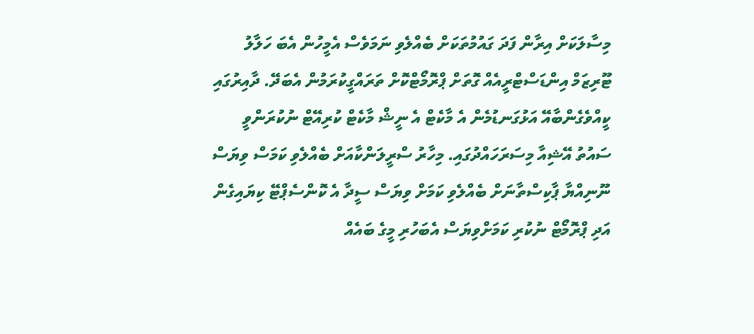މިސާލަކަށް އިރާން ފަދަ ގައުމުތަކަށް ބެއްލެވި ނަމަވެސް އެމީހުން އެބަ ހަލާލު ޓޫރިޒަމް އިންޑަސްޓްރީއެއް ގޮތަށް ޕްރޮމޯޓްކޮށް ތަރައްގީކުރަމުން އެބަދޭ. ދާއިރުގައި ކީއްވެގެންބާއޭ އަޅުގަނޑުމެން އެ މާކެޓް އެ ނީޝް މާކެޓް ކުރިއޭޓް ނުކުރަންވީ ސައުތު އޭޝިއާ މިސަރަހައްދުގައި. މިހާރު ސްރީލަންކާއަށް ބެއްލެވި ކަމަސް ވިޔަސް ނޫނިއްޔާ ޕާކިސްތާނަށް ބެއްލެވި ކަމަށް ވިޔަސް ސީދާ އެ ކޮންސެޕްޓޭ ކިޔައިގެން އަދި ޕްރޮމޯޓް ނުކުރި ކަމަށްވިޔަސް އެބަހުރި މީގެ ބައެއް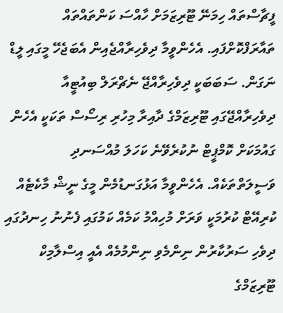ފީޗާސްތައް ހިމަނޭ ޓޫރިޒަމަށް ހާއްސަ ކަންތައްތައް ތައާރަފްކޮށްފައި. އެހެންވީމާ ދިވެހިރާއްޖެއިން އެބަޖެހޭ މީގައި ލީޑް ނަގަން. ސަބަބަކީ ދިވެހިރާއްޖޭ ނެޗްރަލް ބިއުޓީއާ ދިވެހިރާއްޖޭގައި ޓޫރިޒަމްގެ ދާއިރާ މިހުރި ރިސޯސް ތަކަކީ އެހެން ގައުމަކަށް ކޮމްޕީޓް ނުކުރެވޭނެ ކަހަލަ މުއްސަނދި ވަސީލަތްތަކެއް. އެހެންވީމާ އަޅުގަނޑުމެން މީގެ ނީޝް މާކެޓެއް ކުރިއޭޓް ކުރުމަކީ ވަރަށް މުހިއްމު ކަމެއް ކަމުގައި ފެނުނު ހިނދުގައި ދިވެހި ސަރުކާރުން ނިންމެވި ނިންމުމެއް އެއީ އިސްލާމިކް ޓޫރިޒަމްގެ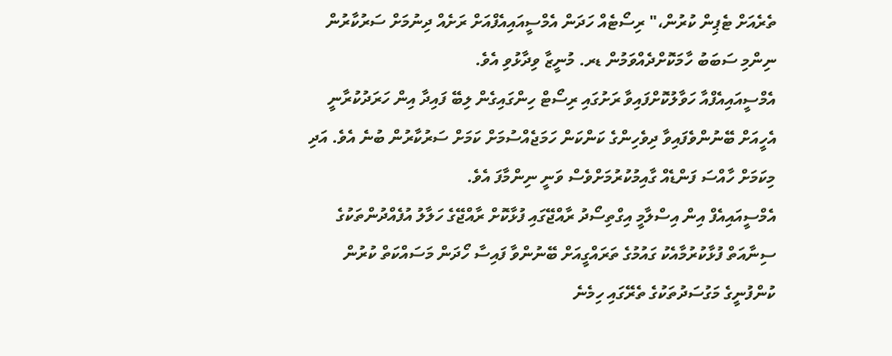ތެރެއަށް ޓެޕިން ކުރުން،" ރިސޯޓެއް ހަދަން އެމްސީއައިއެފްއަށް ރަށެއް ދިނުމަށް ސަރުކާރުން ނިންމި ސަބަބު ހާމަކޮށްދެއްވަމުން ޑރ. މުނީޒާ ވިދާޅުވި އެވެ.
އެމްސީއައިއެފްއާ ހަވާލުކޮށްފައިވާ ރަށުގައި ރިސޯޓް ހިންގައިގެން ލިބޭ ފައިދާ އިން ހަރަދުކުރާނީ އެހީއަށް ބޭނުންވެފައިވާ ދިވެހިންގެ ކަންކަން ހަމަޖެއްސުމަށް ކަމަށް ސަރުކާރުން ބުނެ އެވެ. އަދި މިކަމަށް ހާއްސަ ފަންޑެއް ގާއިމުކުރުމަށްވެސް ވަނީ ނިންމާފަ އެވެ.
އެމްސީއައިއެފް އިން އިސްލާމީ އިގްތިސޯދު ރާއްޖޭގައި ފުޅާކޮށް ރާއްޖޭގެ ހަލާލު އުފެއްދުންތަކުގެ ސިނާއަތް ފުޅާކުރުމާއެކު ގައުމުގެ ތަރައްގީއަށް ބޭނުންވާ ފައިސާ ހޯދަން މަސައްކަތް ކުރުން ކުންފުނީގެ މަގުސަދުތަކުގެ ތެރޭގައި ހިމެނެ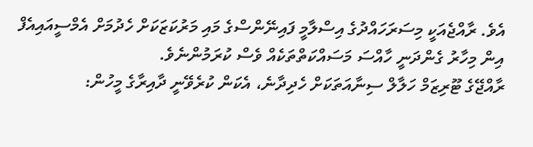އެވެ. ރާއްޖެއަކީ މިސަރަހައްދުގެ އިސްލާމީ ފައިނޭންސްގެ މައި މަރުކަޒަކަށް ހެދުމަށް އެމްސީއައިއެފް އިން މިހާރު ގެންދަނީ ހާއްސަ މަސައްކަތްތަކެއް ވެސް ކުރަމުންނެވެ.
ރާއްޖޭގެ ޓޫރިޒަމް ހަލާލް ސިނާއަތަކަށް ހެދިދާނެ، އެކަން ކުރެވޭނީ ދާއިރާގެ މީހުން: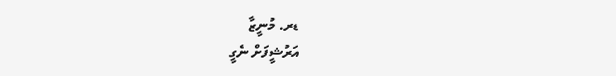ޑރ. މުނީޒާ
އަރުޝީފަށް ނެގީ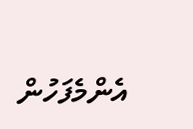އެންމެފަހުން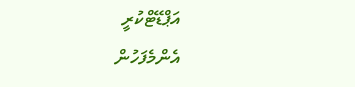އަޕްޑޭޓްކުރީ
އެންމެފަހުން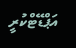އަޕްޑޭޓްކުރީ